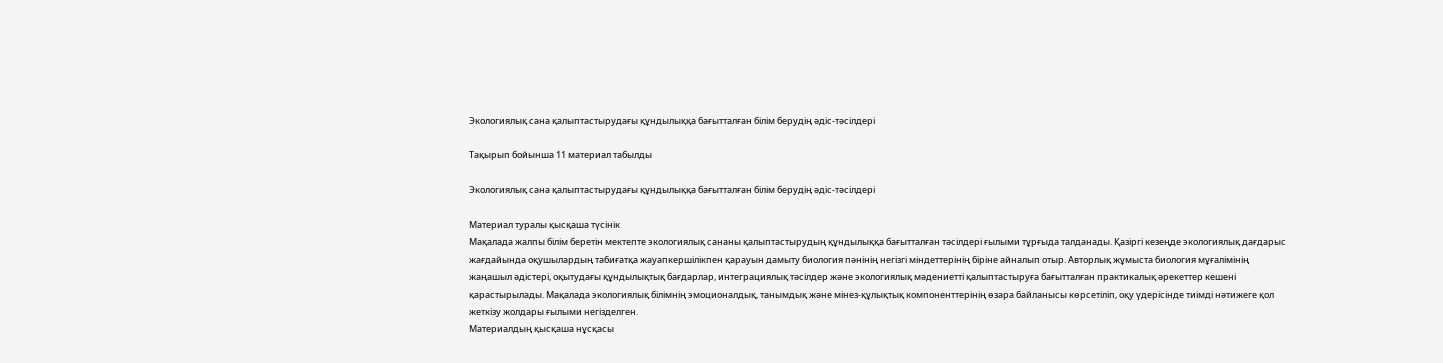Экологиялық сана қалыптастырудағы құндылыққа бағытталған білім берудің әдіс-тәсілдері

Тақырып бойынша 11 материал табылды

Экологиялық сана қалыптастырудағы құндылыққа бағытталған білім берудің әдіс-тәсілдері

Материал туралы қысқаша түсінік
Мақалада жалпы білім беретін мектепте экологиялық сананы қалыптастырудың құндылыққа бағытталған тәсілдері ғылыми тұрғыда талданады. Қазіргі кезеңде экологиялық дағдарыс жағдайында оқушылардың табиғатқа жауапкершілікпен қарауын дамыту биология пәнінің негізгі міндеттерінің біріне айналып отыр. Авторлық жұмыста биология мұғалімінің жаңашыл әдістері, оқытудағы құндылықтық бағдарлар, интеграциялық тәсілдер және экологиялық мәдениетті қалыптастыруға бағытталған практикалық әрекеттер кешені қарастырылады. Мақалада экологиялық білімнің эмоционалдық, танымдық және мінез-құлықтық компоненттерінің өзара байланысы көрсетіліп, оқу үдерісінде тиімді нәтижеге қол жеткізу жолдары ғылыми негізделген.
Материалдың қысқаша нұсқасы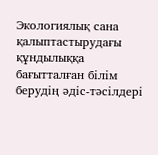Экологиялық сана қалыптастырудағы құндылыққа бағытталған білім берудің әдіс-тәсілдері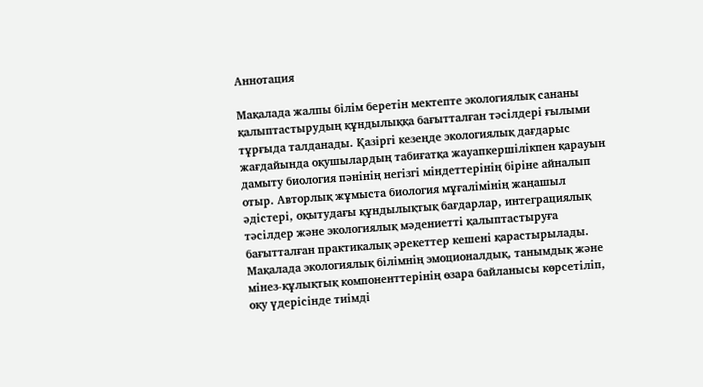Аннотация

Мақалада жалпы білім беретін мектепте экологиялық сананы қалыптастырудың құндылыққа бағытталған тәсілдері ғылыми тұрғыда талданады. Қазіргі кезеңде экологиялық дағдарыс жағдайында оқушылардың табиғатқа жауапкершілікпен қарауын дамыту биология пәнінің негізгі міндеттерінің біріне айналып отыр. Авторлық жұмыста биология мұғалімінің жаңашыл әдістері, оқытудағы құндылықтық бағдарлар, интеграциялық тәсілдер және экологиялық мәдениетті қалыптастыруға бағытталған практикалық әрекеттер кешені қарастырылады. Мақалада экологиялық білімнің эмоционалдық, танымдық және мінез-құлықтық компоненттерінің өзара байланысы көрсетіліп, оқу үдерісінде тиімді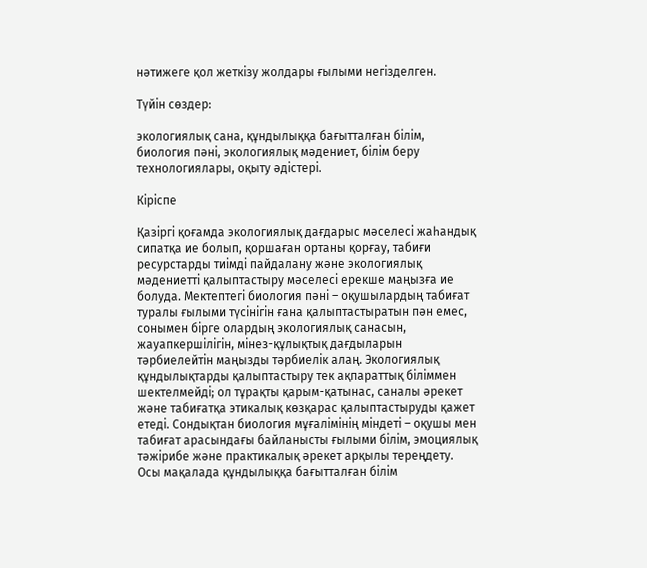нәтижеге қол жеткізу жолдары ғылыми негізделген.

Түйін сөздер:

экологиялық сана, құндылыққа бағытталған білім, биология пәні, экологиялық мәдениет, білім беру технологиялары, оқыту әдістері.

Кіріспе

Қазіргі қоғамда экологиялық дағдарыс мәселесі жаһандық сипатқа ие болып, қоршаған ортаны қорғау, табиғи ресурстарды тиімді пайдалану және экологиялық мәдениетті қалыптастыру мәселесі ерекше маңызға ие болуда. Мектептегі биология пәні – оқушылардың табиғат туралы ғылыми түсінігін ғана қалыптастыратын пән емес, сонымен бірге олардың экологиялық санасын, жауапкершілігін, мінез-құлықтық дағдыларын тәрбиелейтін маңызды тәрбиелік алаң. Экологиялық құндылықтарды қалыптастыру тек ақпараттық біліммен шектелмейді; ол тұрақты қарым-қатынас, саналы әрекет және табиғатқа этикалық көзқарас қалыптастыруды қажет етеді. Сондықтан биология мұғалімінің міндеті – оқушы мен табиғат арасындағы байланысты ғылыми білім, эмоциялық тәжірибе және практикалық әрекет арқылы тереңдету. Осы мақалада құндылыққа бағытталған білім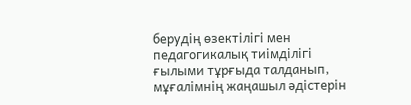берудің өзектілігі мен педагогикалық тиімділігі ғылыми тұрғыда талданып, мұғалімнің жаңашыл әдістерін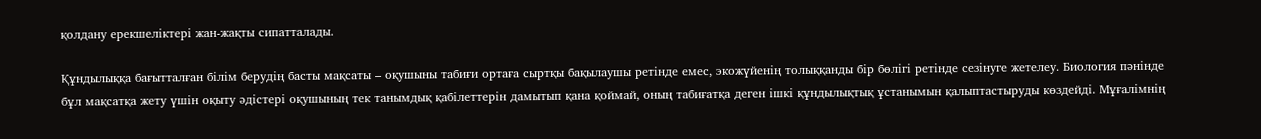қолдану ерекшеліктері жан-жақты сипатталады.

Құндылыққа бағытталған білім берудің басты мақсаты – оқушыны табиғи ортаға сыртқы бақылаушы ретінде емес, экожүйенің толыққанды бір бөлігі ретінде сезінуге жетелеу. Биология пәнінде бұл мақсатқа жету үшін оқыту әдістері оқушының тек танымдық қабілеттерін дамытып қана қоймай, оның табиғатқа деген ішкі құндылықтық ұстанымын қалыптастыруды көздейді. Мұғалімнің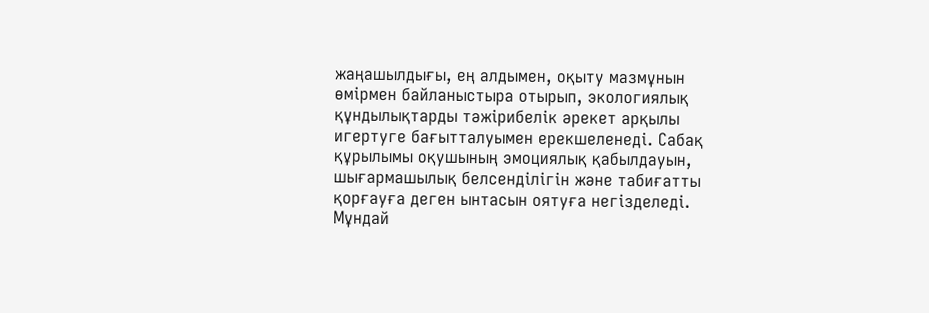жаңашылдығы, ең алдымен, оқыту мазмұнын өмірмен байланыстыра отырып, экологиялық құндылықтарды тәжірибелік әрекет арқылы игертуге бағытталуымен ерекшеленеді. Сабақ құрылымы оқушының эмоциялық қабылдауын, шығармашылық белсенділігін және табиғатты қорғауға деген ынтасын оятуға негізделеді. Мұндай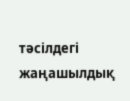тәсілдегі жаңашылдық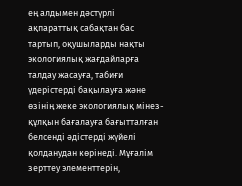ең алдымен дәстүрлі ақпараттық сабақтан бас тартып, оқушыларды нақты экологиялық жағдайларға талдау жасауға, табиғи үдерістерді бақылауға және өзінің жеке экологиялық мінез-құлқын бағалауға бағытталған белсенді әдістерді жүйелі қолданудан көрінеді. Мұғалім зерттеу элементтерін,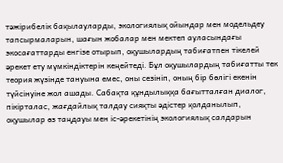тәжірибелік бақылауларды, экологиялық ойындар мен модельдеу тапсырмаларын, шағын жобалар мен мектеп ауласындағы экосағаттарды енгізе отырып, оқушылардың табиғатпен тікелей әрекет ету мүмкіндіктерін кеңейтеді. Бұл оқушылардың табиғатты тек теория жүзінде тануына емес, оны сезініп, оның бір бөлігі екенін түйсінуіне жол ашады. Сабақта құндылыққа бағытталған диалог, пікірталас, жағдайлық талдау сияқты әдістер қолданылып, оқушылар өз таңдауы мен іс-әрекетінің экологиялық салдарын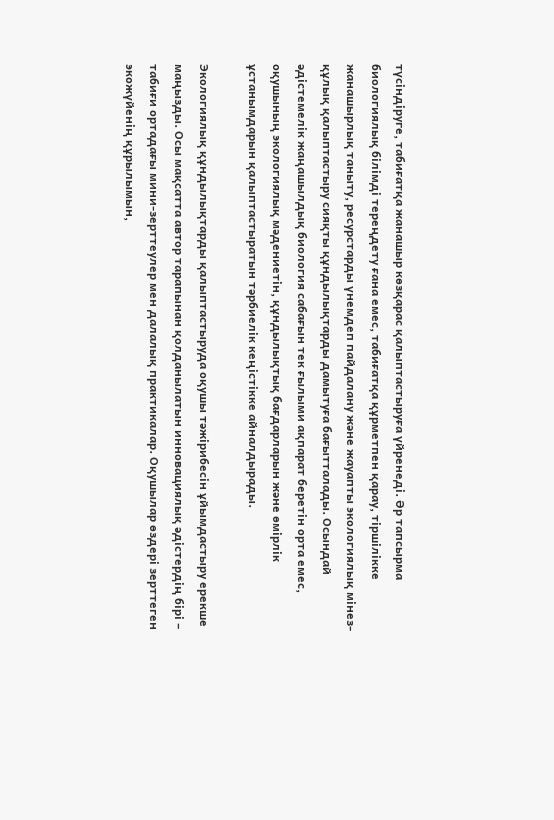түсіндіруге, табиғатқа жанашыр көзқарас қалыптастыруға үйренеді. Әр тапсырма биологиялық білімді тереңдету ғана емес, табиғатқа құрметпен қарау, тіршілікке жанашырлық таныту, ресурстарды үнемдеп пайдалану және жауапты экологиялық мінез-құлық қалыптастыру сияқты құндылықтарды дамытуға бағытталады. Осындай әдістемелік жаңашылдық биология сабағын тек ғылыми ақпарат беретін орта емес, оқушының экологиялық мәдениетін, құндылықтық бағдарларын және өмірлік ұстанымдарын қалыптастыратын тәрбиелік кеңістікке айналдырады.

Экологиялық құндылықтарды қалыптастыруда оқушы тәжірибесін ұйымдастыру ерекше маңызды. Осы мақсатта автор тарапынан қолданылатын инновациялық әдістердің бірі – табиғи ортадағы мини-зерттеулер мен далалық практикалар. Оқушылар өздері зерттеген экожүйенің құрылымын,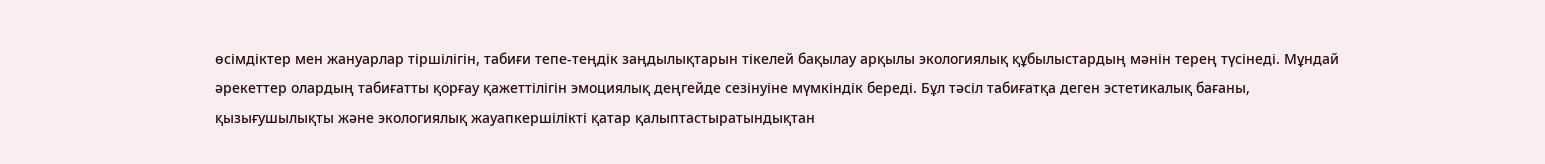өсімдіктер мен жануарлар тіршілігін, табиғи тепе-теңдік заңдылықтарын тікелей бақылау арқылы экологиялық құбылыстардың мәнін терең түсінеді. Мұндай әрекеттер олардың табиғатты қорғау қажеттілігін эмоциялық деңгейде сезінуіне мүмкіндік береді. Бұл тәсіл табиғатқа деген эстетикалық бағаны, қызығушылықты және экологиялық жауапкершілікті қатар қалыптастыратындықтан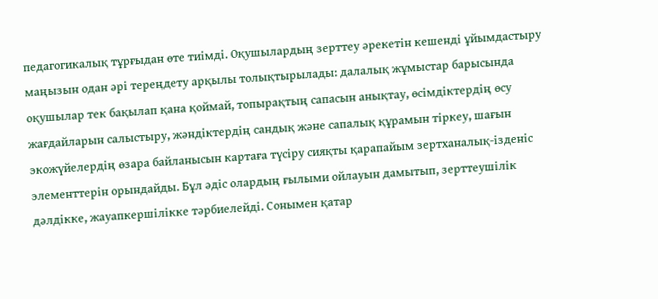педагогикалық тұрғыдан өте тиімді. Оқушылардың зерттеу әрекетін кешенді ұйымдастыру маңызын одан әрі тереңдету арқылы толықтырылады: далалық жұмыстар барысында оқушылар тек бақылап қана қоймай, топырақтың сапасын анықтау, өсімдіктердің өсу жағдайларын салыстыру, жәндіктердің сандық және сапалық құрамын тіркеу, шағын экожүйелердің өзара байланысын картаға түсіру сияқты қарапайым зертханалық-ізденіс элементтерін орындайды. Бұл әдіс олардың ғылыми ойлауын дамытып, зерттеушілік дәлдікке, жауапкершілікке тәрбиелейді. Сонымен қатар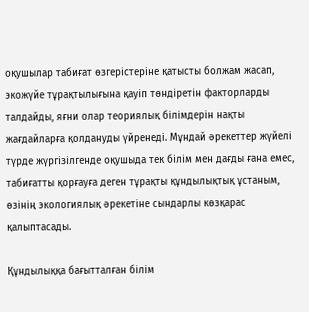оқушылар табиғат өзгерістеріне қатысты болжам жасап, экожүйе тұрақтылығына қауіп төндіретін факторларды талдайды, яғни олар теориялық білімдерін нақты жағдайларға қолдануды үйренеді. Мұндай әрекеттер жүйелі түрде жүргізілгенде оқушыда тек білім мен дағды ғана емес, табиғатты қорғауға деген тұрақты құндылықтық ұстаным, өзінің экологиялық әрекетіне сындарлы көзқарас қалыптасады.

Құндылыққа бағытталған білім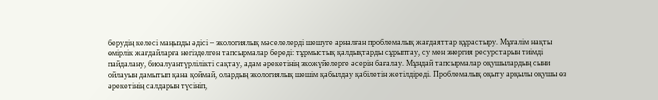берудің келесі маңызды әдісі – экологиялық мәселелерді шешуге арналған проблемалық жағдаяттар құрастыру. Мұғалім нақты өмірлік жағдайларға негізделген тапсырмалар береді: тұрмыстық қалдықтарды сұрыптау, су мен энергия ресурстарын тиімді пайдалану, биоалуантүрлілікті сақтау, адам әрекетінің экожүйелерге әсерін бағалау. Мұндай тапсырмалар оқушылардың сыни ойлауын дамытып қана қоймай, олардың экологиялық шешім қабылдау қабілетін жетілдіреді. Проблемалық оқыту арқылы оқушы өз әрекетінің салдарын түсініп,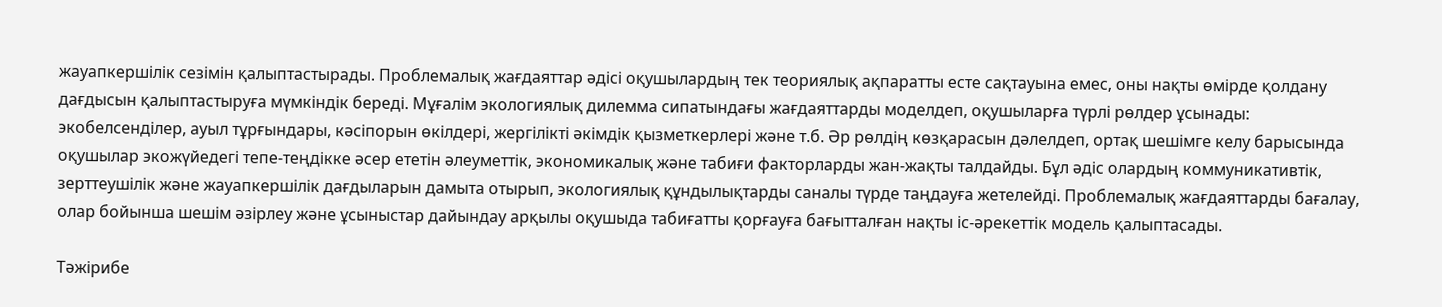жауапкершілік сезімін қалыптастырады. Проблемалық жағдаяттар әдісі оқушылардың тек теориялық ақпаратты есте сақтауына емес, оны нақты өмірде қолдану дағдысын қалыптастыруға мүмкіндік береді. Мұғалім экологиялық дилемма сипатындағы жағдаяттарды моделдеп, оқушыларға түрлі рөлдер ұсынады: экобелсенділер, ауыл тұрғындары, кәсіпорын өкілдері, жергілікті әкімдік қызметкерлері және т.б. Әр рөлдің көзқарасын дәлелдеп, ортақ шешімге келу барысында оқушылар экожүйедегі тепе-теңдікке әсер ететін әлеуметтік, экономикалық және табиғи факторларды жан-жақты талдайды. Бұл әдіс олардың коммуникативтік, зерттеушілік және жауапкершілік дағдыларын дамыта отырып, экологиялық құндылықтарды саналы түрде таңдауға жетелейді. Проблемалық жағдаяттарды бағалау, олар бойынша шешім әзірлеу және ұсыныстар дайындау арқылы оқушыда табиғатты қорғауға бағытталған нақты іс-әрекеттік модель қалыптасады.

Тәжірибе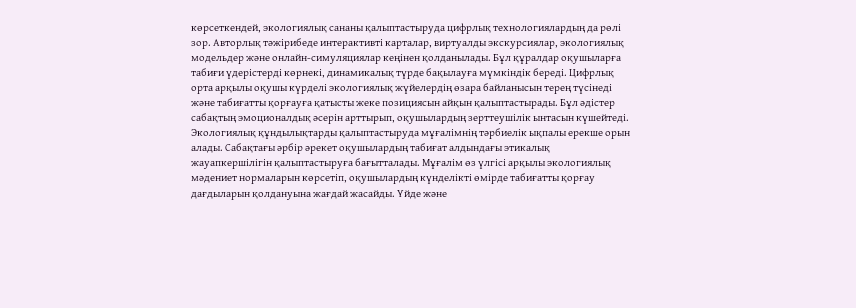көрсеткендей, экологиялық сананы қалыптастыруда цифрлық технологиялардың да рөлі зор. Авторлық тәжірибеде интерактивті карталар, виртуалды экскурсиялар, экологиялық модельдер және онлайн-симуляциялар кеңінен қолданылады. Бұл құралдар оқушыларға табиғи үдерістерді көрнекі, динамикалық түрде бақылауға мүмкіндік береді. Цифрлық орта арқылы оқушы күрделі экологиялық жүйелердің өзара байланысын терең түсінеді және табиғатты қорғауға қатысты жеке позициясын айқын қалыптастырады. Бұл әдістер сабақтың эмоционалдық әсерін арттырып, оқушылардың зерттеушілік ынтасын күшейтеді. Экологиялық құндылықтарды қалыптастыруда мұғалімнің тәрбиелік ықпалы ерекше орын алады. Сабақтағы әрбір әрекет оқушылардың табиғат алдындағы этикалық жауапкершілігін қалыптастыруға бағытталады. Мұғалім өз үлгісі арқылы экологиялық мәдениет нормаларын көрсетіп, оқушылардың күнделікті өмірде табиғатты қорғау дағдыларын қолдануына жағдай жасайды. Үйде және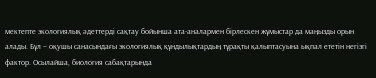мектепте экологиялық әдеттерді сақтау бойынша ата-аналармен бірлескен жұмыстар да маңызды орын алады. Бұл – оқушы санасындағы экологиялық құндылықтардың тұрақты қалыптасуына ықпал ететін негізгі фактор. Осылайша, биология сабақтарында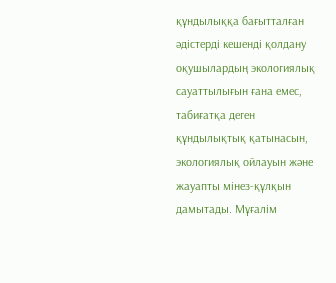құндылыққа бағытталған әдістерді кешенді қолдану оқушылардың экологиялық сауаттылығын ғана емес, табиғатқа деген құндылықтық қатынасын, экологиялық ойлауын және жауапты мінез-құлқын дамытады. Мұғалім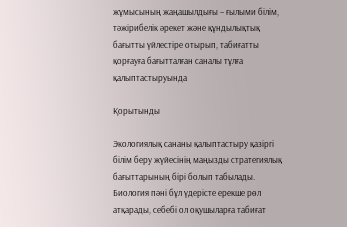жұмысының жаңашылдығы – ғылыми білім, тәжірибелік әрекет және құндылықтық бағытты үйлестіре отырып, табиғатты қорғауға бағытталған саналы тұлға қалыптастыруында

Қорытынды

Экологиялық сананы қалыптастыру қазіргі білім беру жүйесінің маңызды стратегиялық бағыттарының бірі болып табылады. Биология пәні бұл үдерісте ерекше рөл атқарады, себебі ол оқушыларға табиғат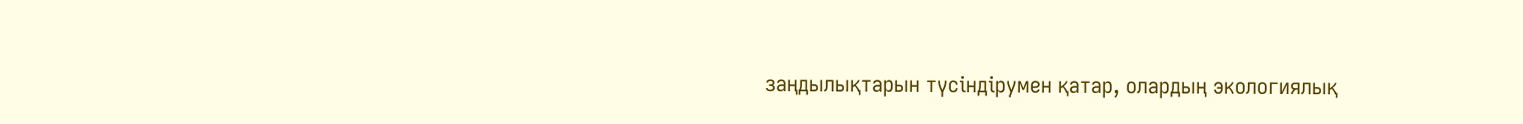заңдылықтарын түсіндірумен қатар, олардың экологиялық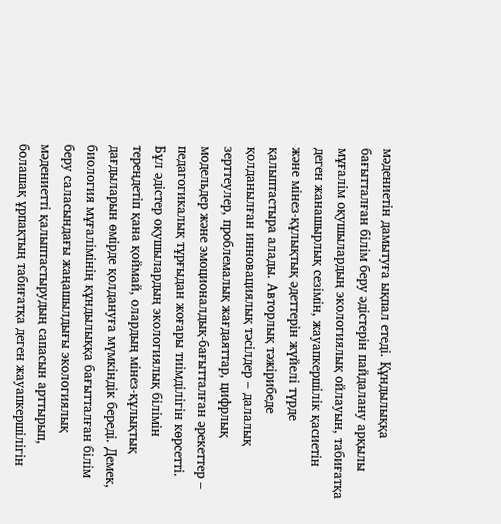мәдениетін дамытуға ықпал етеді. Құндылыққа бағытталған білім беру әдістерін пайдалану арқылы мұғалім оқушылардың экологиялық ойлауын, табиғатқа деген жанашырлық сезімін, жауапкершілік қасиетін және мінез-құлықтық әдеттерін жүйелі түрде қалыптастыра алады. Авторлық тәжірибеде қолданылған инновациялық тәсілдер – далалық зерттеулер, проблемалық жағдаяттар, цифрлық модельдер және эмоционалдық-бағытталған әрекеттер – педагогикалық тұрғыдан жоғары тиімділігін көрсетті. Бұл әдістер оқушылардың экологиялық білімін тереңдетіп қана қоймай, олардың мінез-құлықтық дағдыларын өмірде қолдануға мүмкіндік береді. Демек, биология мұғалімінің құндылыққа бағытталған білім беру саласындағы жаңашылдығы экологиялық мәдениетті қалыптастырудың сапасын арттырып, болашақ ұрпақтың табиғатқа деген жауапкершілігін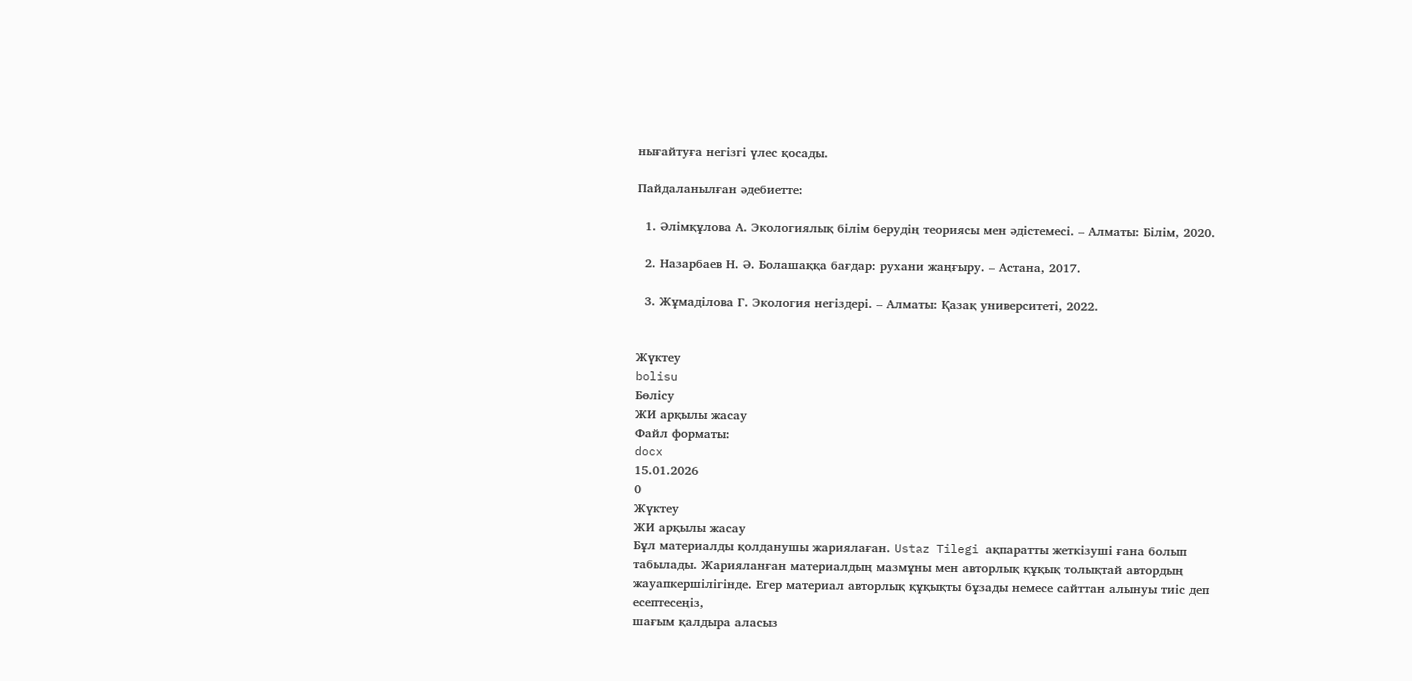нығайтуға негізгі үлес қосады.

Пайдаланылған әдебиетте:

  1. Әлімқұлова А. Экологиялық білім берудің теориясы мен әдістемесі. – Алматы: Білім, 2020.

  2. Назарбаев Н. Ә. Болашаққа бағдар: рухани жаңғыру. – Астана, 2017.

  3. Жұмаділова Г. Экология негіздері. – Алматы: Қазақ университеті, 2022.


Жүктеу
bolisu
Бөлісу
ЖИ арқылы жасау
Файл форматы:
docx
15.01.2026
0
Жүктеу
ЖИ арқылы жасау
Бұл материалды қолданушы жариялаған. Ustaz Tilegi ақпаратты жеткізуші ғана болып табылады. Жарияланған материалдың мазмұны мен авторлық құқық толықтай автордың жауапкершілігінде. Егер материал авторлық құқықты бұзады немесе сайттан алынуы тиіс деп есептесеңіз,
шағым қалдыра аласыз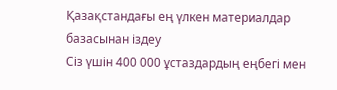Қазақстандағы ең үлкен материалдар базасынан іздеу
Сіз үшін 400 000 ұстаздардың еңбегі мен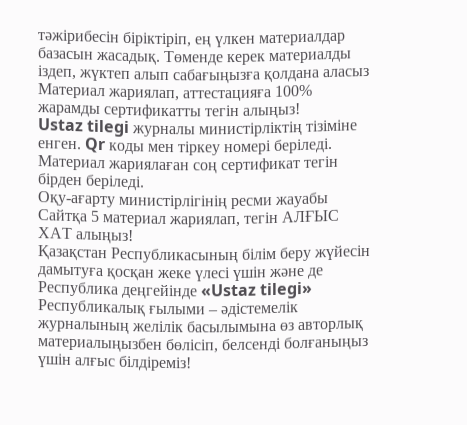тәжірибесін біріктіріп, ең үлкен материалдар базасын жасадық. Төменде керек материалды іздеп, жүктеп алып сабағыңызға қолдана аласыз
Материал жариялап, аттестацияға 100% жарамды сертификатты тегін алыңыз!
Ustaz tilegi журналы министірліктің тізіміне енген. Qr коды мен тіркеу номері беріледі. Материал жариялаған соң сертификат тегін бірден беріледі.
Оқу-ағарту министірлігінің ресми жауабы
Сайтқа 5 материал жариялап, тегін АЛҒЫС ХАТ алыңыз!
Қазақстан Республикасының білім беру жүйесін дамытуға қосқан жеке үлесі үшін және де Республика деңгейінде «Ustaz tilegi» Республикалық ғылыми – әдістемелік журналының желілік басылымына өз авторлық материалыңызбен бөлісіп, белсенді болғаныңыз үшін алғыс білдіреміз!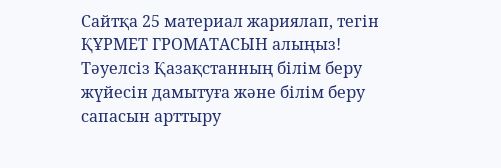Сайтқа 25 материал жариялап, тегін ҚҰРМЕТ ГРОМАТАСЫН алыңыз!
Тәуелсіз Қазақстанның білім беру жүйесін дамытуға және білім беру сапасын арттыру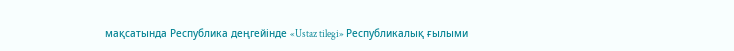мақсатында Республика деңгейінде «Ustaz tilegi» Республикалық ғылыми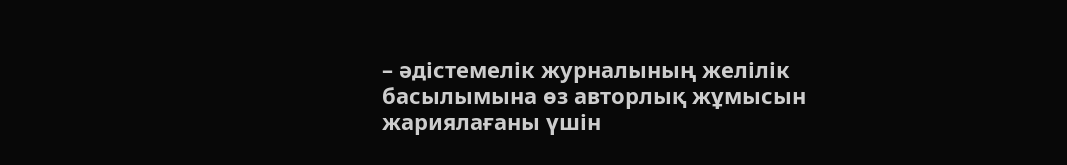– әдістемелік журналының желілік басылымына өз авторлық жұмысын жариялағаны үшін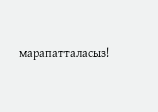марапатталасыз!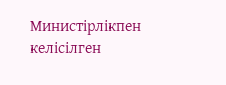Министірлікпен келісілген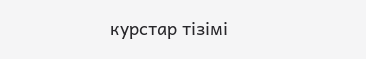курстар тізімі